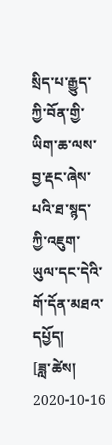སྲིད་པ་རྒྱུད་ཀྱི་བོན་གྱི་ཡིག་ཆ་ལས་བྱ་རྡང་ཞེས་པའི་ཐ་སྙད་ཀྱི་འཇུག་ཡུལ་དང་དེའི་གོ་དོན་མཐའ་དཔྱོད།
[ཟླ་ཚེས། 2020-10-16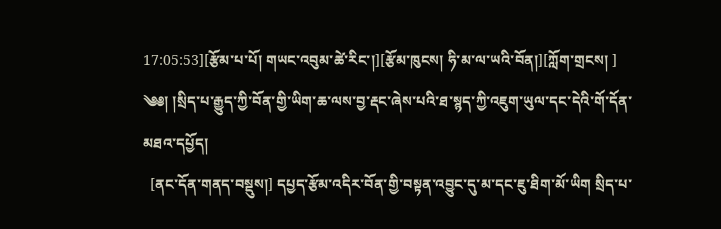17:05:53][རྩོམ་པ་པོ། གཡང་འབུམ་ཚེ་རིང་།][རྩོམ་ཁུངས། ཧི་མ་ལ་ཡའི་བོན།][ཀློག་གྲངས། ]
༄༅། །སྲིད་པ་རྒྱུད་ཀྱི་བོན་གྱི་ཡིག་ཆ་ལས་བྱ་རྡང་ཞེས་པའི་ཐ་སྙད་ཀྱི་འཇུག་ཡུལ་དང་དེའི་གོ་དོན་མཐའ་དཔྱོད།
  [ནང་དོན་གནད་བསྡུས།] དཔྱད་རྩོམ་འདིར་བོན་གྱི་བསྟན་འབྱུང་དུ་མ་དང་ཇུ་ཐིག་མོ་ཡིག སྲིད་པ་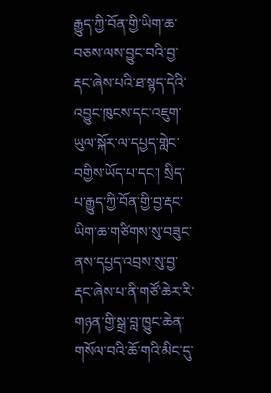རྒྱུད་ཀྱི་བོན་གྱི་ཡིག་ཆ་བཅས་ལས་བྱུང་བའི་བྱ་རྡང་ཞེས་པའི་ཐ་སྙད་དེའི་འབྱུང་ཁུངས་དང་འཇུག་ཡུལ་སྐོར་ལ་དཔྱད་གླེང་བགྱིས་ཡོད་པ་དང་། སྲིད་པ་རྒྱུད་ཀྱི་བོན་གྱི་བྱ་རྡང་ཡིག་ཆ་གཙིགས་སུ་བཟུང་ནས་དཔྱད་འབྲས་སུ་བྱ་རྡང་ཞེས་པ་ནི་གཙོ་ཆེར་རི་གཉན་གྱི་སྒྲ་བླ་ཁྱུང་ཆེན་གསོལ་བའི་ཆོ་གའི་མིང་དུ་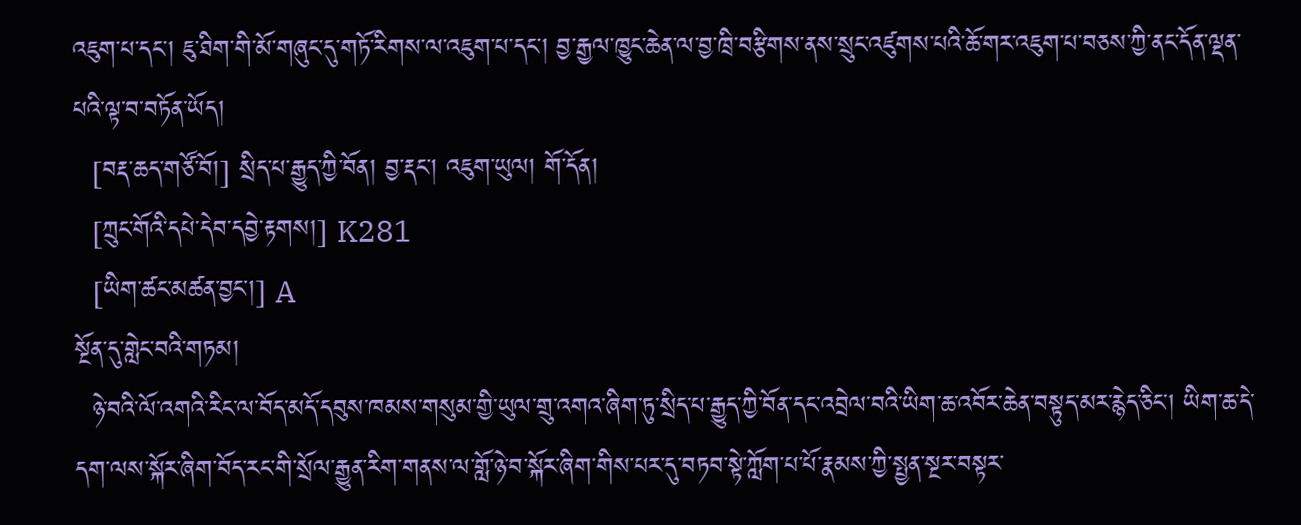འཇུག་པ་དང་། ཇུ་ཐིག་གི་མོ་གཞུང་དུ་གཏོ་རིགས་ལ་འཇུག་པ་དང་། བྱ་རྒྱལ་ཁྱུང་ཆེན་ལ་བྱ་ཁྲི་བརྩིགས་ནས་སྲུང་འཛུགས་པའི་ཆོ་གར་འཇུག་པ་བཅས་ཀྱི་ནང་དོན་ལྡན་པའི་ལྟ་བ་བཏོན་ཡོད།
  [བརྡ་ཆད་གཙོ་བོ།] སྲིད་པ་རྒྱུད་ཀྱི་བོན། བྱ་རྡང་། འཇུག་ཡུལ། གོ་དོན།
  [ཀྲུང་གོའི་དཔེ་དེབ་དབྱེ་རྟགས།] K281
  [ཡིག་ཚང་མཚན་བྱང་།] A
སྔོན་དུ་གླེང་བའི་གཏམ།
  ཉེ་བའི་ལོ་འགའི་རིང་ལ་བོད་མདོ་དབུས་ཁམས་གསུམ་གྱི་ཡུལ་གྲུ་འགའ་ཞིག་ཏུ་སྲིད་པ་རྒྱུད་ཀྱི་བོན་དང་འབྲེལ་བའི་ཡིག་ཆ་འབོར་ཆེན་བསྟུད་མར་རྙེད་ཅིང་། ཡིག་ཆ་དེ་དག་ལས་སྐོར་ཞིག་བོད་རང་གི་སྲོལ་རྒྱུན་རིག་གནས་ལ་གློ་ཉེ་བ་སྐོར་ཞིག་གིས་པར་དུ་བཏབ་སྟེ་ཀློག་པ་པོ་རྣམས་ཀྱི་སྤྱན་སྔར་བསྟར་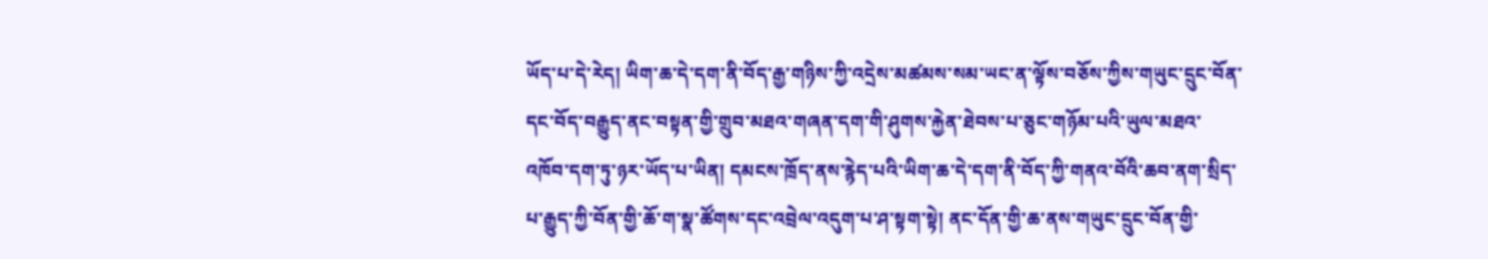ཡོད་པ་དེ་རེད། ཡིག་ཆ་དེ་དག་ནི་བོད་རྒྱ་གཉིས་ཀྱི་འདྲེས་མཚམས་སམ་ཡང་ན་ལྟོས་བཅོས་ཀྱིས་གཡུང་དྲུང་བོན་དང་བོད་བརྒྱུད་ནང་བསྟན་གྱི་གྲུབ་མཐའ་གཞན་དག་གི་ཤུགས་རྐྱེན་ཐེབས་པ་ཅུང་གཉོམ་པའི་ཡུལ་མཐའ་འཁོབ་དག་ཏུ་ཉར་ཡོད་པ་ཡིན། དམངས་ཁྲོད་ནས་རྙེད་པའི་ཡིག་ཆ་དེ་དག་ནི་བོད་ཀྱི་གནའ་བོའི་ཆབ་ནག་སྲིད་པ་རྒྱུད་ཀྱི་བོན་གྱི་ཆོ་ག་སྣ་ཚོགས་དང་འབྲེལ་འདུག་པ་ཤ་སྟག་སྟེ། ནང་དོན་གྱི་ཆ་ནས་གཡུང་དྲུང་བོན་གྱི་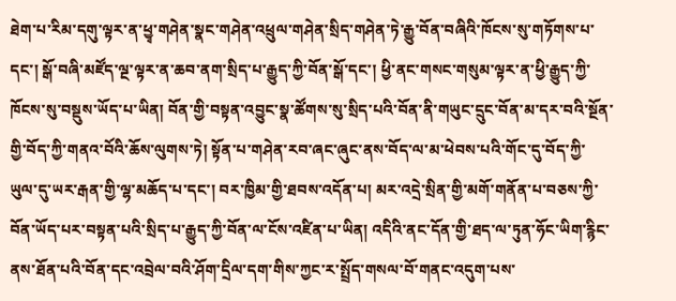ཐེག་པ་རིམ་དགུ་ལྟར་ན་ཕྱྭ་གཤེན་སྣང་གཤེན་འཕྲུལ་གཤེན་སྲིད་གཤེན་ཏེ་རྒྱུ་བོན་བཞིའི་ཁོངས་སུ་གཏོགས་པ་དང་། སྒོ་བཞི་མཛོད་ལྔ་ལྟར་ན་ཆབ་ནག་སྲིད་པ་རྒྱུད་ཀྱི་བོན་སྒོ་དང་། ཕྱི་ནང་གསང་གསུམ་ལྟར་ན་ཕྱི་རྒྱུད་ཀྱི་ཁོངས་སུ་བསྡུས་ཡོད་པ་ཡིན། བོན་གྱི་བསྟན་འབྱུང་སྣ་ཚོགས་སུ་སྲིད་པའི་བོན་ནི་གཡུང་དྲུང་བོན་མ་དར་བའི་སྔོན་གྱི་བོད་ཀྱི་གནའ་བོའི་ཆོས་ལུགས་ཏེ། སྟོན་པ་གཤེན་རབ་ཞང་ཞུང་ནས་བོད་ལ་མ་ཕེབས་པའི་གོང་དུ་བོད་ཀྱི་ཡུལ་དུ་ཡར་རྒན་གྱི་ལྷ་མཆོད་པ་དང་། བར་ཁྱིམ་གྱི་ཐབས་འདོན་པ། མར་འདྲེ་སྲིན་གྱི་མགོ་གནོན་པ་བཅས་ཀྱི་བོན་ཡོད་པར་བསྟན་པའི་སྲིད་པ་རྒྱུད་ཀྱི་བོན་ལ་ངོས་འཛིན་པ་ཡིན། འདིའི་ནང་དོན་གྱི་ཐད་ལ་ཏུན་ཧོང་ཡིག་རྙིང་ནས་ཐོན་པའི་བོན་དང་འབྲེལ་བའི་ཤོག་དྲིལ་དག་གིས་ཀྱང་ར་སྤྲོད་གསལ་བོ་གནང་འདུག་པས་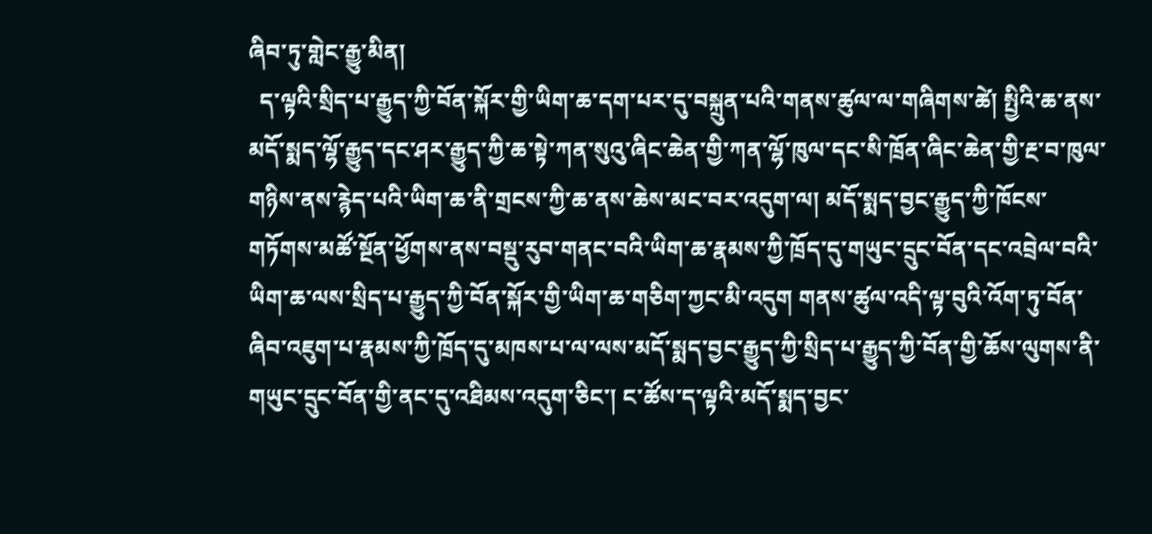ཞིབ་ཏུ་གླེང་རྒྱུ་མིན།
  ད་ལྟའི་སྲིད་པ་རྒྱུད་ཀྱི་བོན་སྐོར་གྱི་ཡིག་ཆ་དག་པར་དུ་བསྐྲུན་པའི་གནས་ཚུལ་ལ་གཞིགས་ཚེ། སྤྱིའི་ཆ་ནས་མདོ་སྨད་ལྷོ་རྒྱུད་དང་ཤར་རྒྱུད་ཀྱི་ཆ་སྟེ་ཀན་སུའུ་ཞིང་ཆེན་གྱི་ཀན་ལྷོ་ཁུལ་དང་སི་ཁྲོན་ཞིང་ཆེན་གྱི་རྔ་བ་ཁུལ་གཉིས་ནས་རྙེད་པའི་ཡིག་ཆ་ནི་གྲངས་ཀྱི་ཆ་ནས་ཆེས་མང་བར་འདུག་ལ། མདོ་སྨད་བྱང་རྒྱུད་ཀྱི་ཁོངས་གཏོགས་མཚོ་སྔོན་ཕྱོགས་ནས་བསྡུ་རུབ་གནང་བའི་ཡིག་ཆ་རྣམས་ཀྱི་ཁྲོད་དུ་གཡུང་དྲུང་བོན་དང་འབྲེལ་བའི་ཡིག་ཆ་ལས་སྲིད་པ་རྒྱུད་ཀྱི་བོན་སྐོར་གྱི་ཡིག་ཆ་གཅིག་ཀྱང་མི་འདུག གནས་ཚུལ་འདི་ལྟ་བུའི་འོག་ཏུ་བོན་ཞིབ་འཇུག་པ་རྣམས་ཀྱི་ཁྲོད་དུ་མཁས་པ་ལ་ལས་མདོ་སྨད་བྱང་རྒྱུད་ཀྱི་སྲིད་པ་རྒྱུད་ཀྱི་བོན་གྱི་ཆོས་ལུགས་ནི་གཡུང་དྲུང་བོན་གྱི་ནང་དུ་འཐིམས་འདུག་ཅིང་། ང་ཚོས་ད་ལྟའི་མདོ་སྨད་བྱང་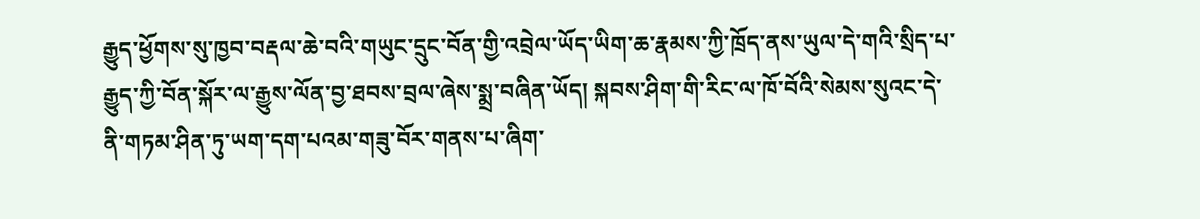རྒྱུད་ཕྱོགས་སུ་ཁྱབ་བརྡལ་ཆེ་བའི་གཡུང་དྲུང་བོན་གྱི་འབྲེལ་ཡོད་ཡིག་ཆ་རྣམས་ཀྱི་ཁྲོད་ནས་ཡུལ་དེ་གའི་སྲིད་པ་རྒྱུད་ཀྱི་བོན་སྐོར་ལ་རྒྱུས་ལོན་བྱ་ཐབས་བྲལ་ཞེས་སྨྲ་བཞིན་ཡོད། སྐབས་ཤིག་གི་རིང་ལ་ཁོ་བོའི་སེམས་སུའང་དེ་ནི་གཏམ་ཤིན་ཏུ་ཡག་དག་པའམ་གཟུ་བོར་གནས་པ་ཞིག་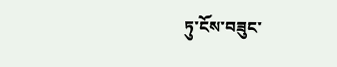ཏུ་ངོས་བཟུང་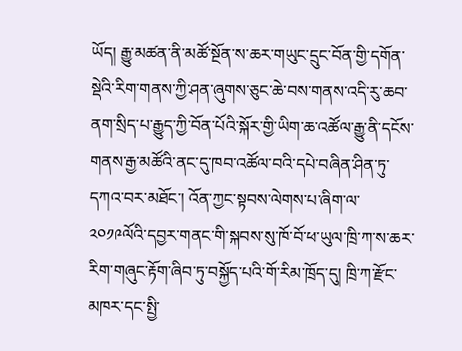ཡོད། རྒྱུ་མཚན་ནི་མཚོ་སྔོན་ས་ཆར་གཡུང་དྲུང་བོན་གྱི་དགོན་སྡེའི་རིག་གནས་ཀྱི་ཤན་ཞུགས་ཅུང་ཆེ་བས་གནས་འདི་རུ་ཆབ་ནག་སྲིད་པ་རྒྱུད་ཀྱི་བོན་པོའི་སྐོར་གྱི་ཡིག་ཆ་འཚོལ་རྒྱུ་ནི་དངོས་གནས་རྒྱ་མཚོའི་ནང་དུ་ཁབ་འཚོལ་བའི་དཔེ་བཞིན་ཤིན་ཏུ་དཀའ་བར་མཐོང་། འོན་ཀྱང་སྟབས་ལེགས་པ་ཞིག་ལ་༢༠༡༩ལོའི་དབྱར་གནང་གི་སྐབས་སུ་ཁོ་བོ་ཕ་ཡུལ་ཁྲི་ཀ་ས་ཆར་རིག་གཞུང་རྟོག་ཞིབ་ཏུ་བསྐྱོད་པའི་གོ་རིམ་ཁྲོད་དུ། ཁྲི་ཀ་རྫོང་མཁར་དང་སྤྱི་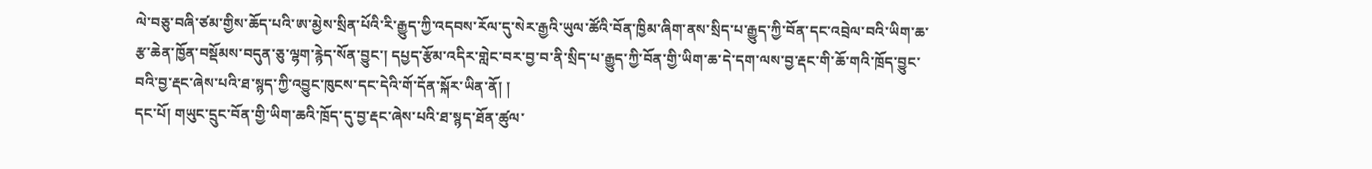ལེ་བཅུ་བཞི་ཙམ་གྱིས་ཆོད་པའི་ཨ་མྱེས་སྲིན་པོའི་རི་རྒྱུད་ཀྱི་འདབས་རོལ་དུ་སེར་རྒྱའི་ཡུལ་ཚོའི་བོན་ཁྱིམ་ཞིག་ནས་སྲིད་པ་རྒྱུད་ཀྱི་བོན་དང་འབྲེལ་བའི་ཡིག་ཆ་རྩ་ཆེན་ཁྱོན་བསྡོམས་བདུན་ཅུ་ལྷག་རྙེད་སོན་བྱུང་། དཔྱད་རྩོམ་འདིར་གླེང་བར་བྱ་བ་ནི་སྲིད་པ་རྒྱུད་ཀྱི་བོན་གྱི་ཡིག་ཆ་དེ་དག་ལས་བྱ་རྡང་གི་ཆོ་གའི་ཁྲོད་བྱུང་བའི་བྱ་རྡང་ཞེས་པའི་ཐ་སྙད་ཀྱི་འབྱུང་ཁུངས་དང་དེའི་གོ་དོན་སྐོར་ཡིན་ནོ། །
དང་པོ། གཡུང་དྲུང་བོན་གྱི་ཡིག་ཆའི་ཁྲོད་དུ་བྱ་རྡང་ཞེས་པའི་ཐ་སྙད་ཐོན་ཚུལ་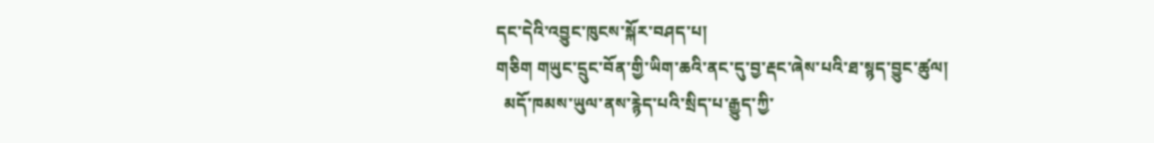དང་དེའི་འབྱུང་ཁུངས་སྐོར་བཤད་པ།
གཅིག གཡུང་དྲུང་བོན་གྱི་ཡིག་ཆའི་ནང་དུ་བྱ་རྡང་ཞེས་པའི་ཐ་སྙད་བྱུང་ཚུལ།
  མདོ་ཁམས་ཡུལ་ནས་རྙེད་པའི་སྲིད་པ་རྒྱུད་ཀྱི་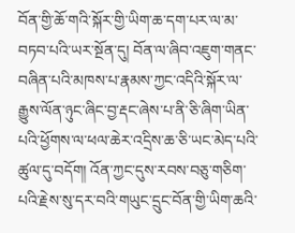བོན་གྱི་ཆོ་གའི་སྐོར་གྱི་ཡིག་ཆ་དག་པར་ལ་མ་བཏབ་པའི་ཡར་སྔོན་དུ། བོན་ལ་ཞིབ་འཇུག་གནང་བཞིན་པའི་མཁས་པ་རྣམས་ཀྱང་འདིའི་སྐོར་ལ་རྒྱུས་ལོན་ཉུང་ཞིང་བྱ་རྡང་ཞེས་པ་ནི་ཅི་ཞིག་ཡིན་པའི་ཕྱོགས་ལ་ཕལ་ཆེར་འདྲིས་ཆ་ཅི་ཡང་མེད་པའི་ཚུལ་དུ་བདོག། འོན་ཀྱང་དུས་རབས་བཅུ་གཅིག་པའི་རྗེས་སུ་དར་བའི་གཡུང་དྲུང་བོན་གྱི་ཡིག་ཆའི་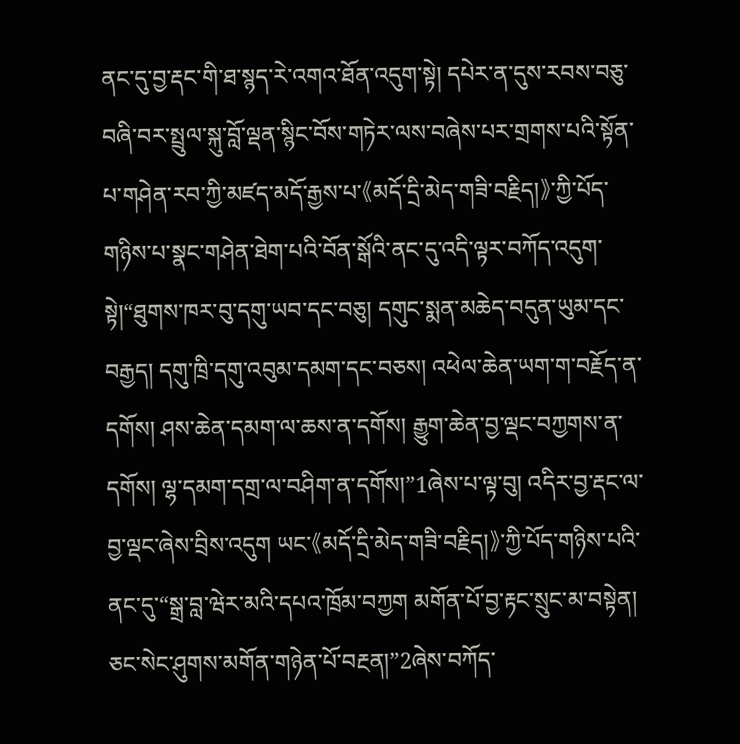ནང་དུ་བྱ་རྡང་གི་ཐ་སྙད་རེ་འགའ་ཐོན་འདུག་སྟེ། དཔེར་ན་དུས་རབས་བཅུ་བཞི་བར་སྤྲུལ་སྐུ་བློ་ལྡན་སྙིང་བོས་གཏེར་ལས་བཞེས་པར་གྲགས་པའི་སྟོན་པ་གཤེན་རབ་ཀྱི་མཛད་མདོ་རྒྱས་པ་《མདོ་དྲི་མེད་གཟི་བརྗིད།》་ཀྱི་པོད་གཉིས་པ་སྣང་གཤེན་ཐེག་པའི་བོན་སྒོའི་ནང་དུ་འདི་ལྟར་བཀོད་འདུག་སྟེ།“ཐུགས་ཁར་བུ་དགུ་ཡབ་དང་བཅུ། དགུང་སྨན་མཆེད་བདུན་ཡུམ་དང་བརྒྱད། དགུ་ཁྲི་དགུ་འབུམ་དམག་དང་བཅས། འཕེལ་ཆེན་ཡག་ག་བརྗོད་ན་དགོས། ཤས་ཆེན་དམག་ལ་ཆས་ན་དགོས། རྒྱུག་ཆེན་བྱ་ལྡང་བཀྱགས་ན་དགོས། ལྷ་དམག་དགྲ་ལ་བཤིག་ན་དགོས།”1ཞེས་པ་ལྟ་བུ། འདིར་བྱ་རྡང་ལ་བྱ་ལྡང་ཞེས་བྲིས་འདུག ཡང་《མདོ་དྲི་མེད་གཟི་བརྗིད།》་ཀྱི་པོད་གཉིས་པའི་ནང་དུ་“སྒྲ་བླ་ཝེར་མའི་དཔའ་ཁྲོམ་བཀྱག མགོན་པོ་བྱ་རྟང་སྲུང་མ་བསྟེན། ཅང་སེང་ཤུགས་མགོན་གཉེན་པོ་བརྔན།”2ཞེས་བཀོད་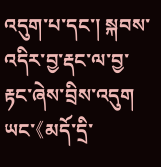འདུག་པ་དང་། སྐབས་འདིར་བྱ་རྡང་ལ་བྱ་རྟང་ཞེས་བྲིས་འདུག ཡང་《མདོ་དྲི་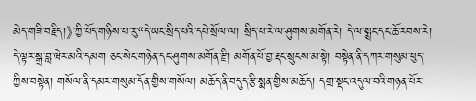མེད་གཟི་བརྗིད།》་ཀྱི་པོད་གཉིས་པ་རུ་“དེ་ཡང་སྲིད་པའི་དཔེ་སྲོལ་ལ། སྲིད་པ་རེ་ལ་ཤུགས་མགོན་རེ། དེ་ལ་སྨྲང་དང་ཆོ་རབས་རེ། དེ་ལྟར་སྒྲ་བླ་ཝེར་མའི་དམག ཅང་སེང་གཉེན་དང་ཤུགས་མགོན་རྫི། མགོན་པོ་བྱ་རྡང་སྲུངས་མ་སྟེ། བསྟེན་ནི་དཀར་གསུམ་ཕུད་ཀྱིས་བསྟེན། གསོལ་ནི་དམར་གསུམ་དོན་གྱིས་གསོལ། མཆོད་ནི་བདུད་རྩི་སྨན་གྱིས་མཆོད། དགྲ་སྡང་འདུལ་བའི་གཉན་པོར་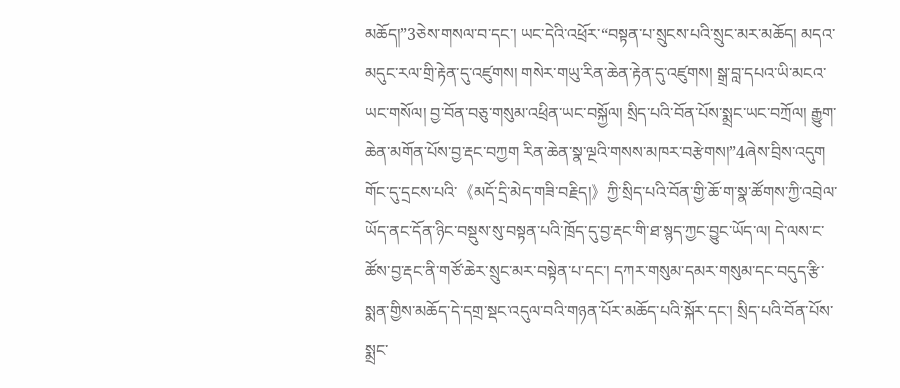མཆོད།”3ཅེས་གསལ་བ་དང་། ཡང་དེའི་འཕྲོར་“བསྟན་པ་སྲུངས་པའི་སྲུང་མར་མཆོད། མདའ་མདུང་རལ་གྲི་རྟེན་དུ་འཛུགས། གསེར་གཡུ་རིན་ཆེན་རྟེན་དུ་འཛུགས། སྒྲ་བླ་དཔའ་ཡི་མངའ་ཡང་གསོལ། བྱ་བོན་བཅུ་གསུམ་འཕྲིན་ཡང་བསྐྱོལ། སྲིད་པའི་བོན་པོས་སྨྲང་ཡང་བཀྲོལ། རྒྱུག་ཆེན་མགོན་པོས་བྱ་རྡང་བཀྱག རིན་ཆེན་སྣ་ལྔའི་གསས་མཁར་བརྩེགས།”4ཞེས་བྲིས་འདུག གོང་དུ་དྲངས་པའི་《མདོ་དྲི་མེད་གཟི་བརྗིད།》ཀྱི་སྲིད་པའི་བོན་གྱི་ཆོ་ག་སྣ་ཚོགས་ཀྱི་འབྲེལ་ཡོད་ནང་དོན་ཉིང་བསྡུས་སུ་བསྟན་པའི་ཁྲོད་དུ་བྱ་རྡང་གི་ཐ་སྙད་ཀྱང་བྱུང་ཡོད་ལ། དེ་ལས་ང་ཚོས་བྱ་རྡང་ནི་གཙོ་ཆེར་སྲུང་མར་བསྟེན་པ་དང་། དཀར་གསུམ་དམར་གསུམ་དང་བདུད་རྩི་སྨན་གྱིས་མཆོད་དེ་དགྲ་སྡང་འདུལ་བའི་གཉན་པོར་མཆོད་པའི་སྐོར་དང་། སྲིད་པའི་བོན་པོས་སྨྲང་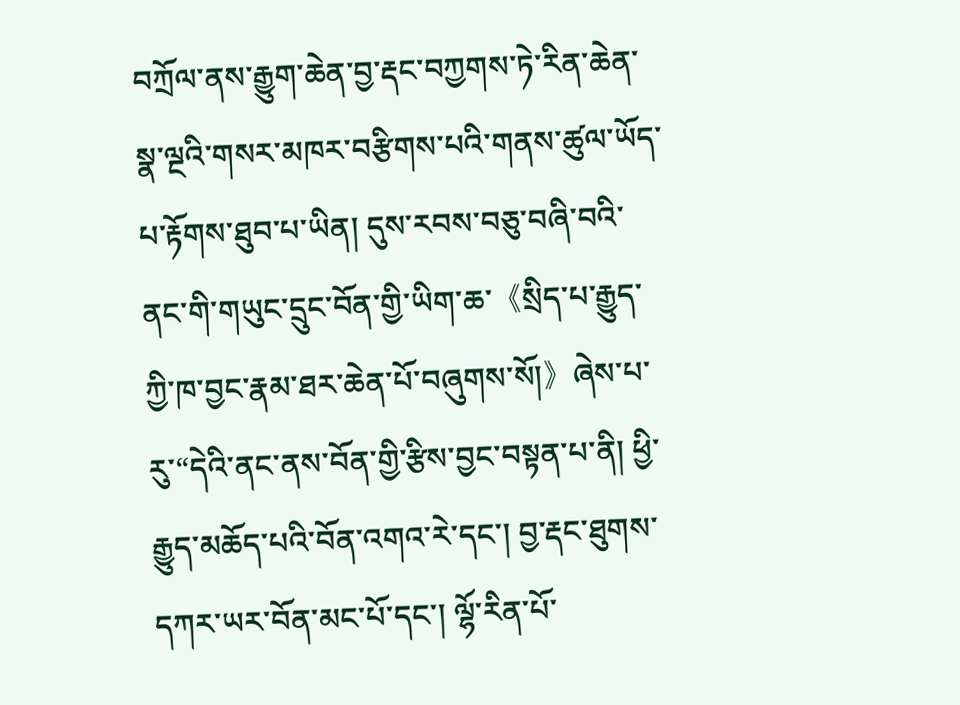བཀྲོལ་ནས་རྒྱུག་ཆེན་བྱ་རྡང་བཀྱགས་ཏེ་རིན་ཆེན་སྣ་ལྔའི་གསར་མཁར་བརྩིགས་པའི་གནས་ཚུལ་ཡོད་པ་རྟོགས་ཐུབ་པ་ཡིན། དུས་རབས་བཅུ་བཞི་བའི་ནང་གི་གཡུང་དྲུང་བོན་གྱི་ཡིག་ཆ་《སྲིད་པ་རྒྱུད་ཀྱི་ཁ་བྱང་རྣམ་ཐར་ཆེན་པོ་བཞུགས་སོ།》ཞེས་པ་རུ་“དེའི་ནང་ནས་བོན་གྱི་རྩིས་བྱང་བསྟན་པ་ནི། ཕྱི་རྒྱུད་མཆོད་པའི་བོན་འགའ་རེ་དང་། བྱ་རྡང་ཐུགས་དཀར་ཡར་བོན་མང་པོ་དང་། ལྷོ་རིན་པོ་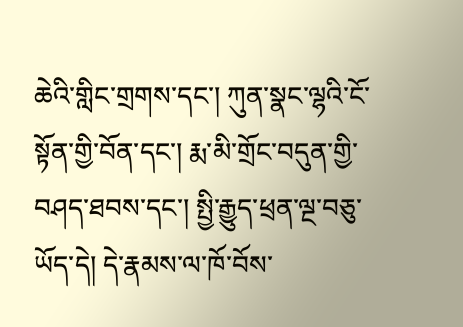ཆེའི་གླིང་གྲགས་དང་། ཀུན་སྣང་ལྷའི་ངོ་སྟོན་གྱི་བོན་དང་། རྨ་མི་གྲོང་བདུན་གྱི་བཤད་ཐབས་དང་། སྤྱི་རྒྱུད་ཕྲན་ལྔ་བཅུ་ཡོད་དེ། དེ་རྣམས་ལ་ཁོ་བོས་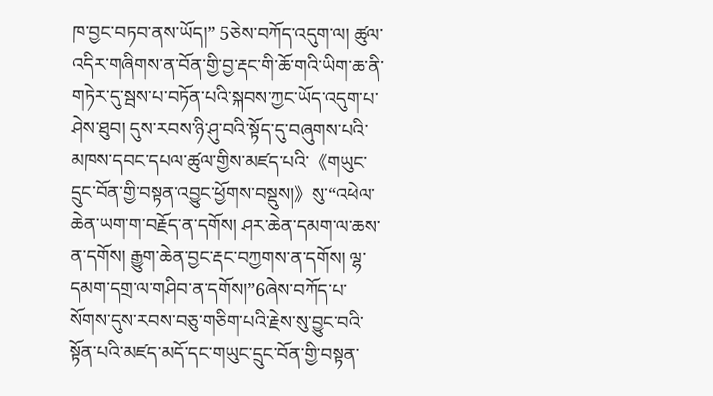ཁ་བྱང་བཏབ་ནས་ཡོད།” 5ཅེས་བཀོད་འདུག་ལ། ཚུལ་འདིར་གཞིགས་ན་བོན་གྱི་བྱ་རྡང་གི་ཆོ་གའི་ཡིག་ཆ་ནི་གཏེར་དུ་སྦས་པ་བཏོན་པའི་སྐབས་ཀྱང་ཡོད་འདུག་པ་ཤེས་ཐུབ། དུས་རབས་ཉི་ཤུ་བའི་སྟོད་དུ་བཞུགས་པའི་མཁས་དབང་དཔལ་ཚུལ་གྱིས་མཛད་པའི་《གཡུང་དྲུང་བོན་གྱི་བསྟན་འབྱུང་ཕྱོགས་བསྡུས།》སུ་“འཕེལ་ཆེན་ཡག་ག་བརྗོད་ན་དགོས། ཤར་ཆེན་དམག་ལ་ཆས་ན་དགོས། རྒྱུག་ཆེན་བྱང་རྡང་བཀྱགས་ན་དགོས། ལྷ་དམག་དགྲ་ལ་གཤིབ་ན་དགོས།”6ཞེས་བཀོད་པ་སོགས་དུས་རབས་བཅུ་གཅིག་པའི་རྗེས་སུ་བྱུང་བའི་སྟོན་པའི་མཛད་མདོ་དང་གཡུང་དྲུང་བོན་གྱི་བསྟན་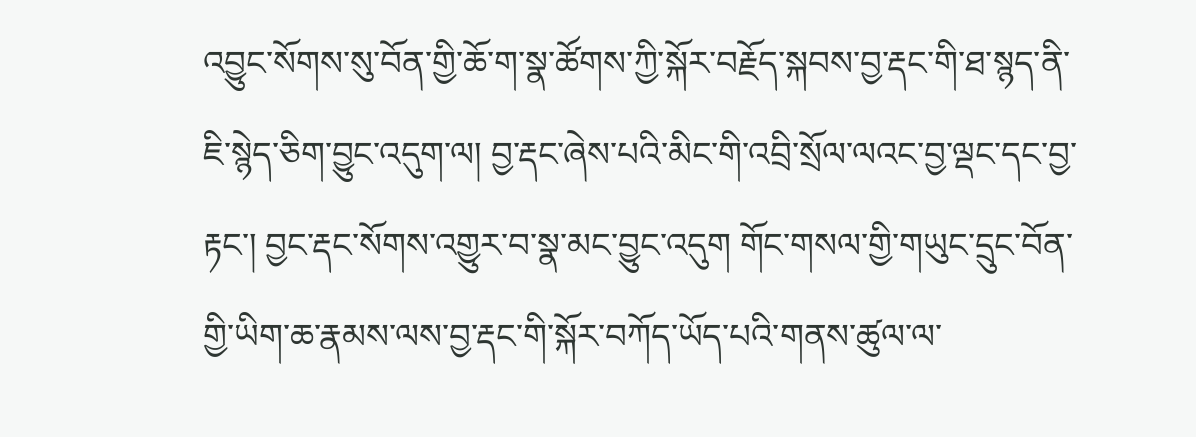འབྱུང་སོགས་སུ་བོན་གྱི་ཆོ་ག་སྣ་ཚོགས་ཀྱི་སྐོར་བརྗོད་སྐབས་བྱ་རྡང་གི་ཐ་སྙད་ནི་ཇི་སྙེད་ཅིག་བྱུང་འདུག་ལ། བྱ་རྡང་ཞེས་པའི་མིང་གི་འབྲི་སྲོལ་ལའང་བྱ་ལྡང་དང་བྱ་རྟང་། བྱང་རྡང་སོགས་འགྱུར་བ་སྣ་མང་བྱུང་འདུག གོང་གསལ་གྱི་གཡུང་དྲུང་བོན་གྱི་ཡིག་ཆ་རྣམས་ལས་བྱ་རྡང་གི་སྐོར་བཀོད་ཡོད་པའི་གནས་ཚུལ་ལ་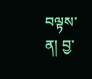བལྟས་ན། བྱ་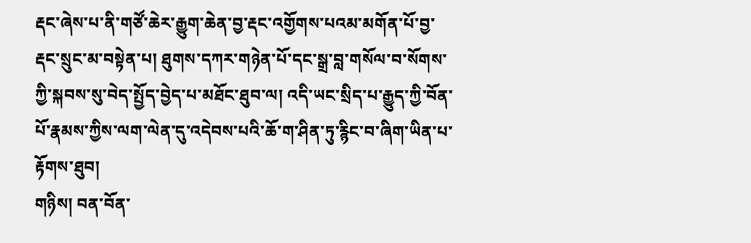རྡང་ཞེས་པ་ནི་གཙོ་ཆེར་རྒྱུག་ཆེན་བྱ་རྡང་འགྱོགས་པའམ་མགོན་པོ་བྱ་རྡང་སྲུང་མ་བསྟེན་པ། ཐུགས་དཀར་གཉེན་པོ་དང་སྒྲ་བླ་གསོལ་བ་སོགས་ཀྱི་སྐབས་སུ་བེད་སྤྱོད་བྱེད་པ་མཐོང་ཐུབ་ལ། འདི་ཡང་སྲིད་པ་རྒྱུད་ཀྱི་བོན་པོ་རྣམས་ཀྱིས་ལག་ལེན་དུ་འདེབས་པའི་ཆོ་ག་ཤིན་ཏུ་རྙིང་བ་ཞིག་ཡིན་པ་རྟོགས་ཐུབ།
གཉིས། བན་བོན་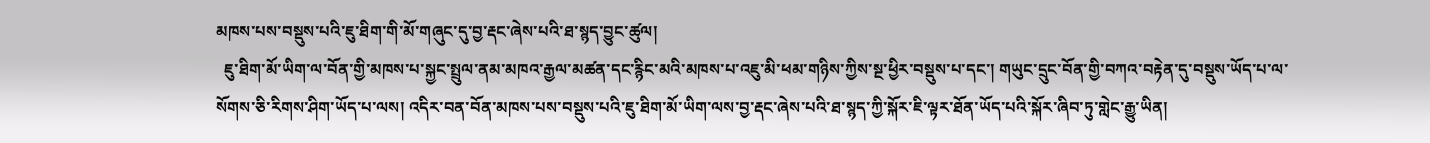མཁས་པས་བསྡུས་པའི་ཇུ་ཐིག་གི་མོ་གཞུང་དུ་བྱ་རྡང་ཞེས་པའི་ཐ་སྙད་བྱུང་ཚུལ།
  ཇུ་ཐིག་མོ་ཡིག་ལ་བོན་གྱི་མཁས་པ་སྐྱང་སྤྲུལ་ནམ་མཁའ་རྒྱལ་མཚན་དང་རྙིང་མའི་མཁས་པ་འཇུ་མི་ཕམ་གཉིས་ཀྱིས་སྔ་ཕྱིར་བསྡུས་པ་དང་། གཡུང་དྲུང་བོན་གྱི་བཀའ་བརྟེན་དུ་བསྡུས་ཡོད་པ་ལ་སོགས་ཅི་རིགས་ཤིག་ཡོད་པ་ལས། འདིར་བན་བོན་མཁས་པས་བསྡུས་པའི་ཇུ་ཐིག་མོ་ཡིག་ལས་བྱ་རྡང་ཞེས་པའི་ཐ་སྙད་ཀྱི་སྐོར་ཇི་ལྟར་ཐོན་ཡོད་པའི་སྐོར་ཞིབ་ཏུ་གླེང་རྒྱུ་ཡིན།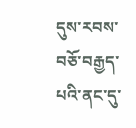དུས་རབས་བཅོ་བརྒྱད་པའི་ནང་དུ་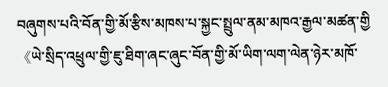བཞུགས་པའི་བོན་གྱི་མོ་རྩིས་མཁས་པ་སྐྱང་སྤྲུལ་ནམ་མཁའ་རྒྱལ་མཚན་གྱི《ཡེ་སྲིད་འཕྲུལ་གྱི་ཇུ་ཐིག་ཞང་ཞུང་བོན་གྱི་མོ་ཡིག་ལག་ལེན་ཉེར་མཁོ་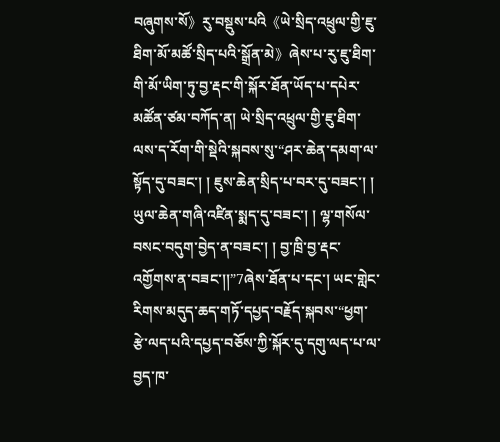བཞུགས་སོ》རུ་བསྡུས་པའི《ཡེ་སྲིད་འཕྲུལ་གྱི་ཇུ་ཐིག་མོ་མཚོ་སྲིད་པའི་སྒྲོན་མེ》ཞེས་པ་རུ་ཇུ་ཐིག་གི་མོ་ཡིག་ཏུ་བྱ་རྡང་གི་སྐོར་ཐོན་ཡོད་པ་དཔེར་མཚོན་ཙམ་བཀོད་ན། ཡེ་སྲིད་འཕྲུལ་གྱི་ཇུ་ཐིག་ལས་ད་རོག་གི་སྡེའི་སྐབས་སུ་“ཤར་ཆེན་དམག་ལ་སྟོད་དུ་བཟང་། ། ཇུས་ཆེན་སྲིད་པ་བར་དུ་བཟང་། ། ཡུལ་ཆེན་གཞི་འཛིན་སྨད་དུ་བཟང་། ། ལྷ་གསོལ་བསང་བདུག་བྱེད་ན་བཟང་། ། བྱ་ཁྲི་བྱ་རྡང་འགྱོགས་ན་བཟང་།།”7ཞེས་ཐོན་པ་དང་། ཡང་གླེང་རིགས་མདུད་ཆད་གཏོ་དཔྱད་བརྗོད་སྐབས་“ཕྱག་རྩེ་ལད་པའི་དཔྱད་བཅོས་ཀྱི་སྐོར་དུ་དགུ་ལད་པ་ལ་བྱད་ཁ་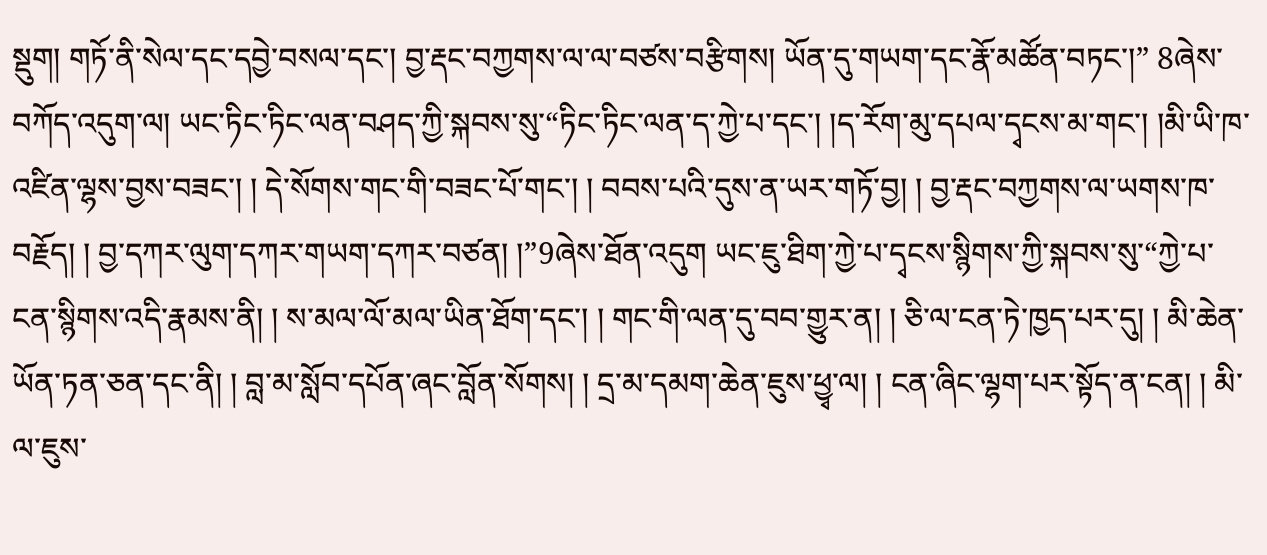སྡུག། གཏོ་ནི་སེལ་དང་དབྱེ་བསལ་དང་། བྱ་རྡང་བཀྱགས་ལ་ལ་བཙས་བརྩིགས། ཡོན་དུ་གཡག་དང་རྣོ་མཚོན་བཏང་།” 8ཞེས་བཀོད་འདུག་ལ། ཡང་ཏིང་ཏིང་ལན་བཤད་ཀྱི་སྐབས་སུ་“ཏིང་ཏིང་ལན་ད་ཀྱེ་པ་དང་། །ད་རོག་མུ་དཔལ་དྭངས་མ་གང་། །མི་ཡི་ཁ་འཛིན་ལྷས་བྱས་བཟང་། ། དེ་སོགས་གང་གི་བཟང་པོ་གང་། ། བབས་པའི་དུས་ན་ཡར་གཏོ་བྱ། ། བྱ་རྡང་བཀྱགས་ལ་ཡགས་ཁ་བརྗོད། ། བྱ་དཀར་ལུག་དཀར་གཡག་དཀར་བཙན། །”9ཞེས་ཐོན་འདུག ཡང་ཇུ་ཐིག་ཀྱེ་པ་དྭངས་སྙིགས་ཀྱི་སྐབས་སུ་“ཀྱེ་པ་ངན་སྙིགས་འདི་རྣམས་ནི། ། ས་མལ་ལོ་མལ་ཡིན་ཐོག་དང་། ། གང་གི་ལན་དུ་བབ་གྱུར་ན། ། ཅི་ལ་ངན་ཏེ་ཁྱད་པར་དུ། ། མི་ཆེན་ཡོན་ཏན་ཅན་དང་ནི། ། བླ་མ་སློབ་དཔོན་ཞང་བློན་སོགས། ། དྲ་མ་དམག་ཆེན་ཇུས་ཕྱྭ་ལ། ། ངན་ཞིང་ལྷག་པར་སྟོད་ན་ངན། ། མི་ལ་ཇུས་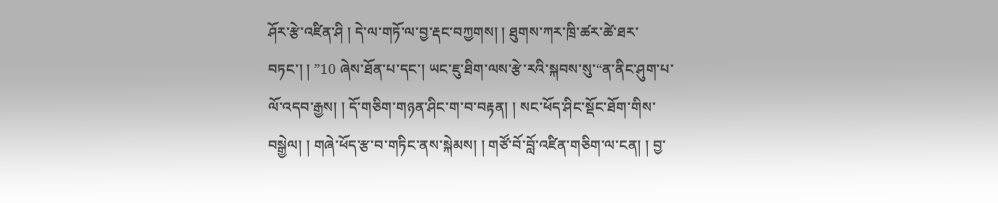ཤོར་རྩེ་འཛིན་ཤི ། དེ་ལ་གཏོ་ལ་བྱ་རྡང་བཀྱགས། ། ཐུགས་ཀར་ཁྲི་ཚར་ཚེ་ཐར་བཏང་། ། ”10 ཞེས་ཐོན་པ་དང་། ཡང་ཇུ་ཐིག་ལས་རྩེ་རའི་སྐབས་སུ་“ན་ནིང་ཤུག་པ་ལོ་འདབ་རྒྱས། ། དོ་གཅིག་གཉན་ཤིང་ག་བ་བརྟན། ། སང་ཕོད་ཤིང་སྡོང་ཐོག་གིས་བསྒྱེལ། ། གཞེ་ཕོད་རྩ་བ་གཏིང་ནས་སྐེམས། ། གཙོ་བོ་བློ་འཛིན་གཅིག་ལ་ངན། ། བྱ་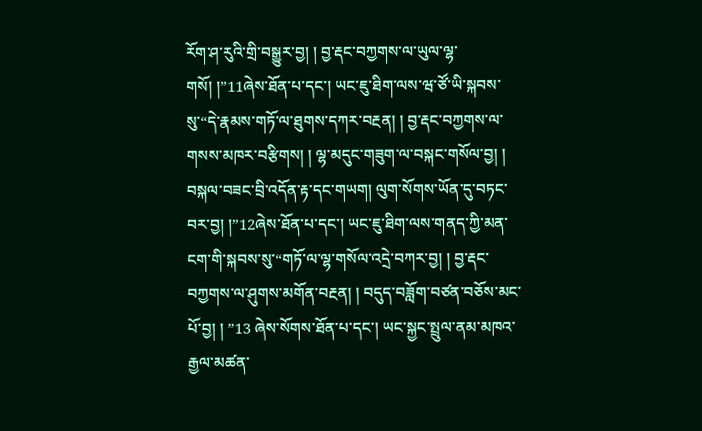རོག་ཤ་རུའི་གྲི་བསྒྱུར་བྱ། ། བྱ་རྡང་བཀྱགས་ལ་ཡུལ་ལྷ་གསོ། །”11ཞེས་ཐོན་པ་དང་། ཡང་ཇུ་ཐིག་ལས་ཝ་ཙོ་ཡི་སྐབས་སུ་“དེ་རྣམས་གཏོ་ལ་ཐུགས་དཀར་བརྔན། ། བྱ་རྡང་བཀྱགས་ལ་གསས་མཁར་བརྩིགས། ། ལྷ་མདུང་གཟུག་ལ་བསྐང་གསོལ་བྱ། ། བསྐལ་བཟང་བྲི་འདོན་རྟ་དང་གཡག། ལུག་སོགས་ཡོན་དུ་བཏང་བར་བྱ། །”12ཞེས་ཐོན་པ་དང་། ཡང་ཇུ་ཐིག་ལས་གནད་ཀྱི་མན་ངག་གི་སྐབས་སུ་“གཏོ་ལ་ལྷ་གསོལ་འདྲེ་བཀར་བྱ། ། བྱ་རྡང་བཀྱགས་ལ་ཤུགས་མགོན་བརྔན། ། བདུད་བཟློག་བཙན་བཅོས་མང་པོ་བྱ། ། ”13 ཞེས་སོགས་ཐོན་པ་དང་། ཡང་སྐྱང་སྤྲུལ་ནམ་མཁའ་རྒྱལ་མཚན་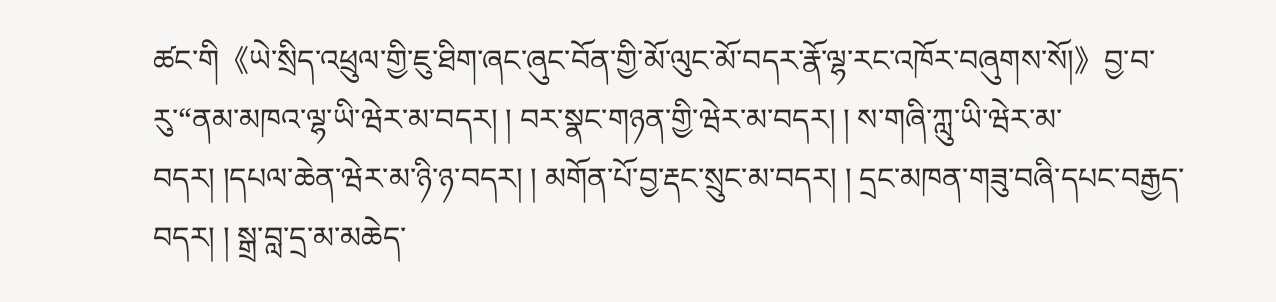ཚང་གི《ཡེ་སྲིད་འཕྲུལ་གྱི་ཇུ་ཐིག་ཞང་ཞུང་བོན་གྱི་མོ་ལུང་མོ་བདར་རྣོ་ལྷ་རང་འཁོར་བཞུགས་སོ།》བྱ་བ་རུ་“ནམ་མཁའ་ལྷ་ཡི་ཝེར་མ་བདར། ། བར་སྣང་གཉན་གྱི་ཝེར་མ་བདར། ། ས་གཞི་ཀླུ་ཡི་ཝེར་མ་བདར། །དཔལ་ཆེན་ཝེར་མ་ཉི་ཉ་བདར། ། མགོན་པོ་བྱ་རྡང་སྲུང་མ་བདར། ། དྲང་མཁན་གཟུ་བཞི་དཔང་བརྒྱད་བདར། ། སྒྲ་བླ་དྲ་མ་མཆེད་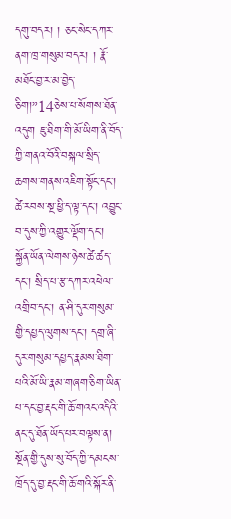དགུ་བདར། ། ཅང་སེང་དཀར་ནག་ཁྲ་གསུམ་བདར། ། རྣོ་མཐོང་བྱ་ར་མ་བྱེད་ཅིག།”14ཅེས་པ་སོགས་ཐོན་འདུག ཇུ་ཐིག་གི་མོ་ཡིག་ནི་བོད་ཀྱི་གནའ་བོའི་བསྐལ་སྲིད་ཆགས་གནས་འཇིག་སྟོང་དང་། ཚེ་རབས་སྔ་ཕྱི་ད་ལྟ་དང་། འབྱུང་བ་དུས་ཀྱི་འགྱུར་ལྡོག་དང་། སྐྱོན་ཡོན་ལེགས་ཉེས་ཚེ་ཚད་དང་། སྲིད་པ་རྩ་དཀར་འཕེལ་འགྲིབ་དང་། ན་ཤི་དུར་གསུམ་གྱི་དཔྱད་ལུགས་དང་། དགྲ་ཞི་དུར་གསུམ་དཔྱད་རྣམས་ཐིག་པའི་མོ་ཡི་རྣམ་གཞག་ཅིག་ཡིན་པ་དང་བྱ་རྡང་གི་ཆོ་གའང་འདིའི་ནང་དུ་ཐོན་ཡོད་པར་བལྟས་ན། སྔོན་གྱི་དུས་སུ་བོད་ཀྱི་དམངས་ཁྲོད་དུ་བྱ་རྡང་གི་ཆོ་གའི་སྐོར་ནི་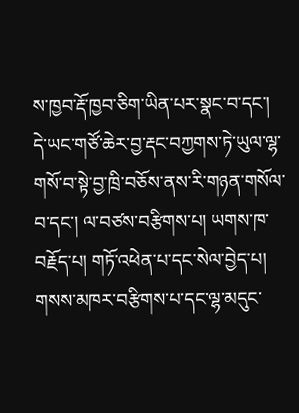ས་ཁྱབ་རྡོ་ཁྱབ་ཅིག་ཡིན་པར་སྣང་བ་དང་། དེ་ཡང་གཙོ་ཆེར་བྱ་རྡང་བཀྱགས་ཏེ་ཡུལ་ལྷ་གསོ་བ་སྟེ་བྱ་ཁྲི་བཅོས་ནས་རི་གཉན་གསོལ་བ་དང་། ལ་བཙས་བརྩིགས་པ། ཡགས་ཁ་བརྗོད་པ། གཏོ་འཕེན་པ་དང་སེལ་བྱེད་པ། གསས་མཁར་བརྩིགས་པ་དང་ལྷ་མདུང་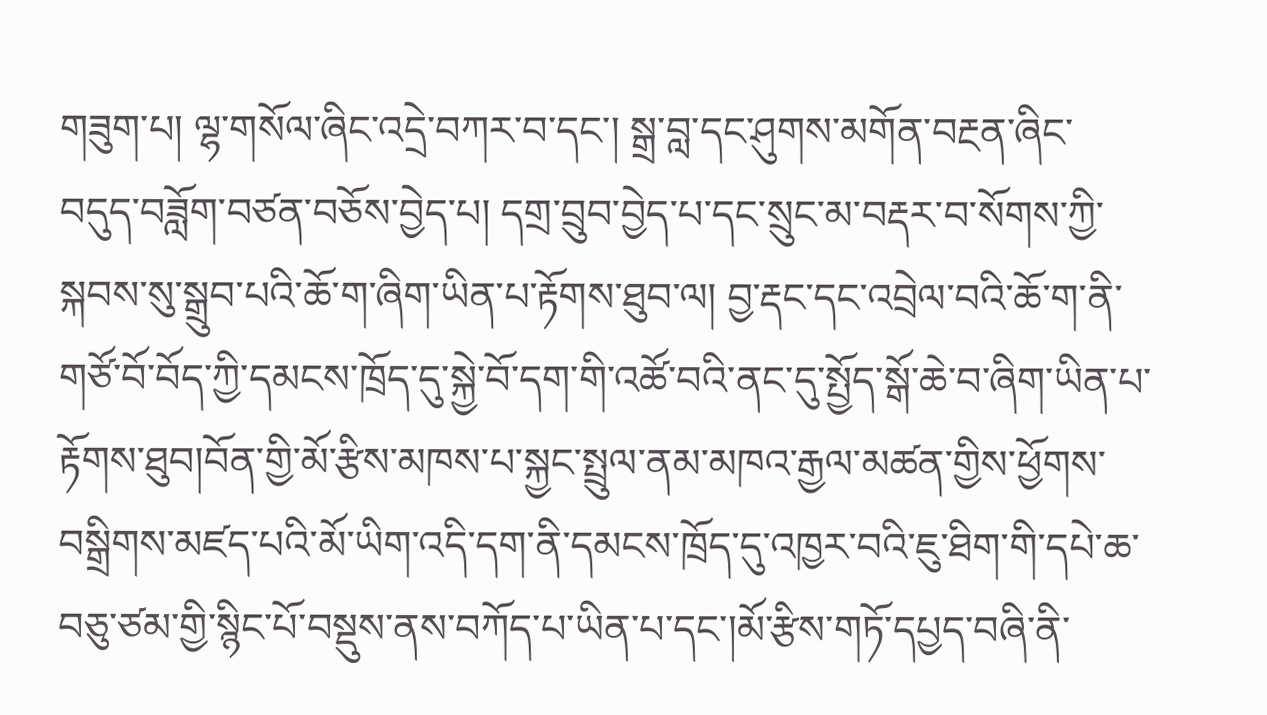གཟུག་པ། ལྷ་གསོལ་ཞིང་འདྲེ་བཀར་བ་དང་། སྒྲ་བླ་དང་ཤུགས་མགོན་བརྔན་ཞིང་བདུད་བཟློག་བཙན་བཅོས་བྱེད་པ། དགྲ་བྲུབ་བྱེད་པ་དང་སྲུང་མ་བརྡར་བ་སོགས་ཀྱི་སྐབས་སུ་སྒྲུབ་པའི་ཆོ་ག་ཞིག་ཡིན་པ་རྟོགས་ཐུབ་ལ། བྱ་རྡང་དང་འབྲེལ་བའི་ཆོ་ག་ནི་གཙོ་བོ་བོད་ཀྱི་དམངས་ཁྲོད་དུ་སྐྱེ་བོ་དག་གི་འཚོ་བའི་ནང་དུ་སྤྱོད་སྒོ་ཆེ་བ་ཞིག་ཡིན་པ་རྟོགས་ཐུབ།བོན་གྱི་མོ་རྩིས་མཁས་པ་སྐྱང་སྤྲུལ་ནམ་མཁའ་རྒྱལ་མཚན་གྱིས་ཕྱོགས་བསྒྲིགས་མཛད་པའི་མོ་ཡིག་འདི་དག་ནི་དམངས་ཁྲོད་དུ་འཁྱར་བའི་ཇུ་ཐིག་གི་དཔེ་ཆ་བཅུ་ཙམ་གྱི་སྙིང་པོ་བསྡུས་ནས་བཀོད་པ་ཡིན་པ་དང་།མོ་རྩིས་གཏོ་དཔྱད་བཞི་ནི་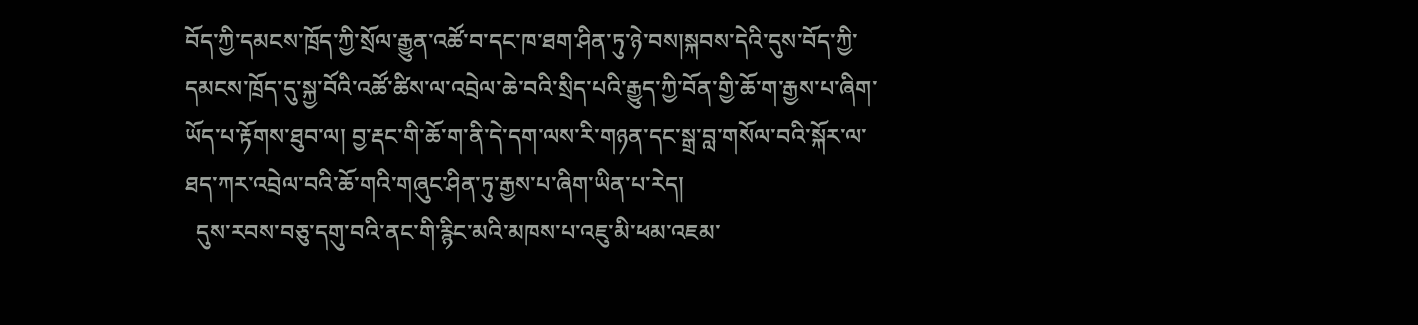བོད་ཀྱི་དམངས་ཁྲོད་ཀྱི་སྲོལ་རྒྱུན་འཚོ་བ་དང་ཁ་ཐག་ཤིན་ཏུ་ཉེ་བས།སྐབས་དེའི་དུས་བོད་ཀྱི་དམངས་ཁྲོད་དུ་སྐྱ་བོའི་འཚོ་ཚིས་ལ་འབྲེལ་ཆེ་བའི་སྲིད་པའི་རྒྱུད་ཀྱི་བོན་གྱི་ཆོ་ག་རྒྱས་པ་ཞིག་ཡོད་པ་རྟོགས་ཐུབ་ལ། བྱ་རྡང་གི་ཆོ་ག་ནི་དེ་དག་ལས་རི་གཉན་དང་སྒྲ་བླ་གསོལ་བའི་སྐོར་ལ་ཐད་ཀར་འབྲེལ་བའི་ཆོ་གའི་གཞུང་ཤིན་ཏུ་རྒྱས་པ་ཞིག་ཡིན་པ་རེད།
  དུས་རབས་བཅུ་དགུ་བའི་ནང་གི་རྙིང་མའི་མཁས་པ་འཇུ་མི་ཕམ་འཇམ་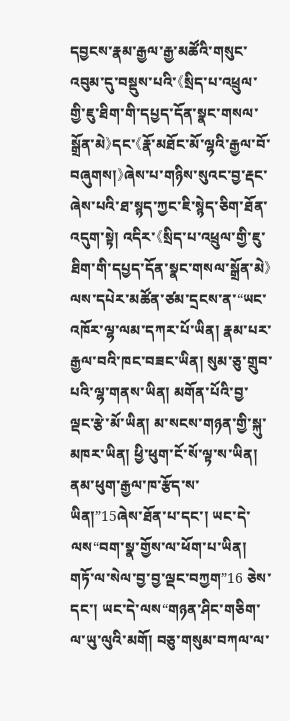དབྱངས་རྣམ་རྒྱལ་རྒྱ་མཚོའི་གསུང་འབུམ་དུ་བསྡུས་པའི་《སྲིད་པ་འཕྲུལ་གྱི་ཇུ་ཐིག་གི་དཔྱད་དོན་སྣང་གསལ་སྒྲོན་མེ》དང་《རྣོ་མཐོང་མོ་ལྷའི་རྒྱལ་བོ་བཞུགས།》ཞེས་པ་གཉིས་སུའང་བྱ་རྡང་ཞེས་པའི་ཐ་སྙད་ཀྱང་ཇི་སྙེད་ཅིག་ཐོན་འདུག་སྟེ། འདིར་《སྲིད་པ་འཕྲུལ་གྱི་ཇུ་ཐིག་གི་དཔྱད་དོན་སྣང་གསལ་སྒྲོན་མེ》ལས་དཔེར་མཚོན་ཙམ་དྲངས་ན་“ཡང་འཁོར་ལྷ་ལམ་དཀར་པོ་ཡིན། རྣམ་པར་རྒྱལ་བའི་ཁང་བཟང་ཡིན། སུམ་ཅུ་གྲུབ་པའི་ལྷ་གནས་ཡིན། མགོན་པོའི་བྱ་ལྡང་རྩེ་མོ་ཡིན། མ་སངས་གཉན་གྱི་སྐུ་མཁར་ཡིན། ཕྱི་ཕུག་ངོ་སོ་ལྟ་ས་ཡིན། ནམ་ཕུག་རྒྱལ་ཁ་རྩོད་ས་ཡིན།”15ཞེས་ཐོན་པ་དང་། ཡང་དེ་ལས“བག་སྣ་གྱོས་ལ་ཕོག་པ་ཡིན། གཏོ་ལ་སེལ་བྱ་བྱ་ལྡང་བཀྱག”16 ཅེས་དང་། ཡང་དེ་ལས“གཉན་ཤིང་གཅིག་ལ་ཡུ་ལུའི་མགོ། བཅུ་གསུམ་བཀལ་ལ་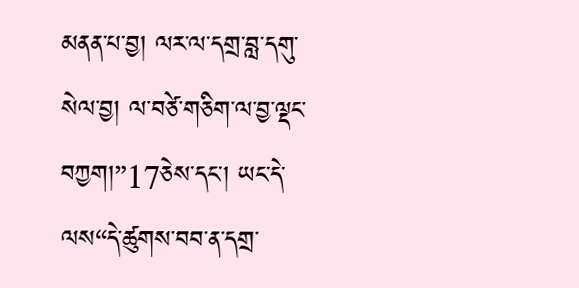མནན་པ་བྱ། ལར་ལ་དགྲ་བླ་དགུ་སེལ་བྱ། ལ་བཙེ་གཅིག་ལ་བྱ་ལྡང་བཀྱག།”17ཅེས་དང་། ཡང་དེ་ལས“དེ་ཚུགས་བབ་ན་དགྲ་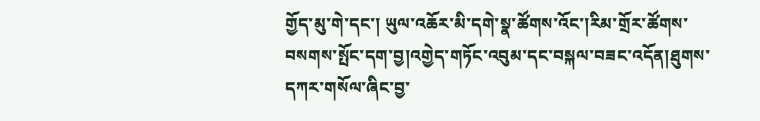གྱོད་མུ་གེ་དང་། ཡུལ་འཆོར་མི་དགེ་སྣ་ཚོགས་འོང་།རིམ་གྲོར་ཚོགས་བསགས་སྤོང་དག་བྱ།འགྱེད་གཏོང་འབུམ་དང་བསྐལ་བཟང་འདོན།ཐུགས་དཀར་གསོལ་ཞིང་བྱ་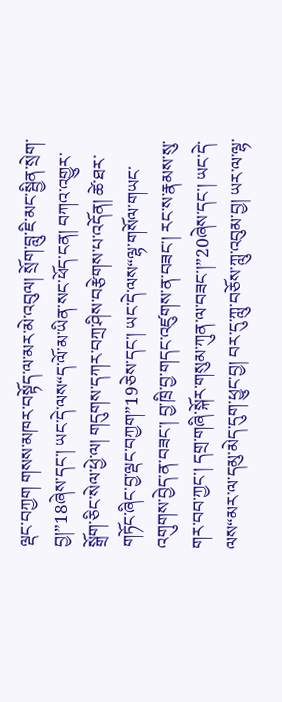ལྡང་བཀྱག གསས་མཁར་བསྟོད་ལ་མར་མེ་འབུལ། སྲོག་བླུ་ཇི་མང་སྦྱིན་སྲེག་བྱ།”18ཞེས་དང་། ཡང་དེ་ལས“ད་ལོ་མ་ཡིན་སང་ཕོད་ངན། བཀའ་འགྱུར་སྒྲོག་ཅིང་སེལ་ཕྱེ་ལ། གདུགས་དཀར་བཀྲ་ཤིས་བརྩེགས་པ་འདོན། ཚེ་ཐར་གཏོང་ཞིང་བྱ་ལྡང་བཀྱག”19ཅེས་དང་། ཡང་དེ་ལས“ལྷ་གསོལ་གཡང་འགུགས་བྱེད་ན་བཟང་། བྱ་ཁྲི་བྱ་གདང་འཛུགས་ན་བཟང་། རང་ས་རྣམས་སུ་གར་བབ་ཀྱང་། དགྲ་གཞི་སྐོར་གསུམ་ཀུན་ལ་བཟང་།”20ཞེས་དང་། ཡང་དེ་ལས“མར་ལ་དམུ་མེད་དུག་ཕྱུང་བྱ། བར་དུ་ཀླུ་བཅོས་ཀླུ་འབུམ་བྱ། ཡར་ལ་ལྷ་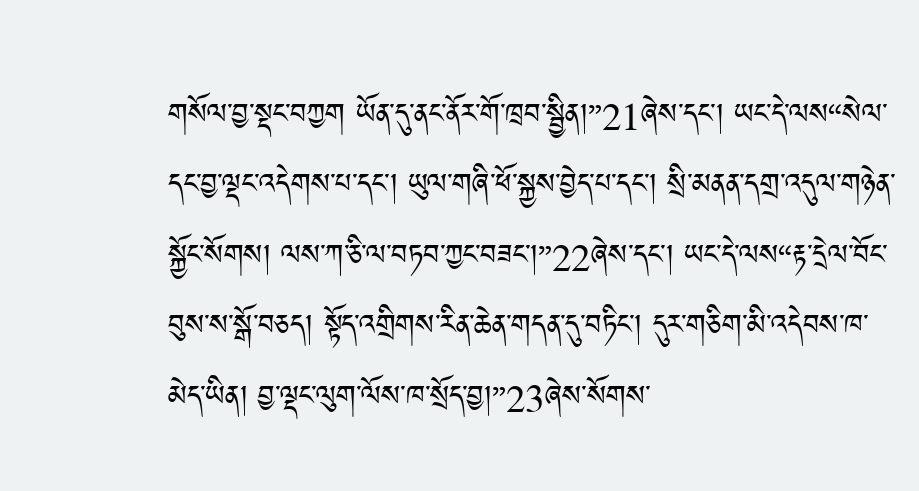གསོལ་བྱ་སྡང་བཀྱག ཡོན་དུ་ནང་ནོར་གོ་ཁྲབ་སྦྱིན།”21ཞེས་དང་། ཡང་དེ་ལས“སེལ་དང་བྱ་ལྡང་འདེགས་པ་དང་། ཡུལ་གཞི་ཕོ་སྐྱས་བྱེད་པ་དང་། སྲི་མནན་དགྲ་འདུལ་གཉེན་སྐྱོང་སོགས། ལས་ཀ་ཅི་ལ་བཏབ་ཀྱང་བཟང་།”22ཞེས་དང་། ཡང་དེ་ལས“རྟ་དྲེལ་བོང་བུས་ས་སྒོ་བཅད། སྟོད་འགྲིགས་རིན་ཆེན་གདན་དུ་བཏིང་། དུར་གཅིག་མི་འདེབས་ཁ་མེད་ཡིན། བྱ་ལྡང་ལུག་ལོས་ཁ་སྲོད་བྱ།”23ཞེས་སོགས་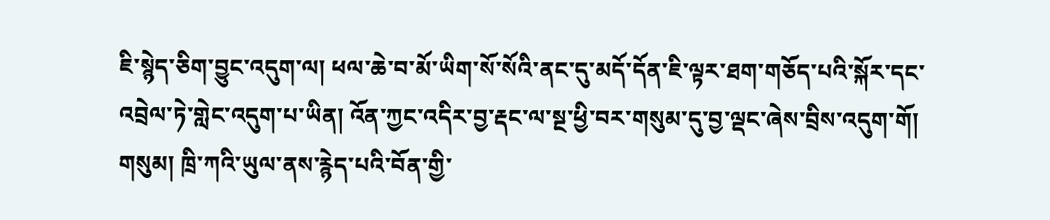ཇི་སྙེད་ཅིག་བྱུང་འདུག་ལ། ཕལ་ཆེ་བ་མོ་ཡིག་སོ་སོའི་ནང་དུ་མདོ་དོན་ཇི་ལྟར་ཐག་གཅོད་པའི་སྐོར་དང་འབྲེལ་ཏེ་གླེང་འདུག་པ་ཡིན། འོན་ཀྱང་འདིར་བྱ་རྡང་ལ་སྔ་ཕྱི་བར་གསུམ་དུ་བྱ་ལྡང་ཞེས་བྲིས་འདུག་གོ།
གསུམ། ཁྲི་ཀའི་ཡུལ་ནས་རྙེད་པའི་བོན་གྱི་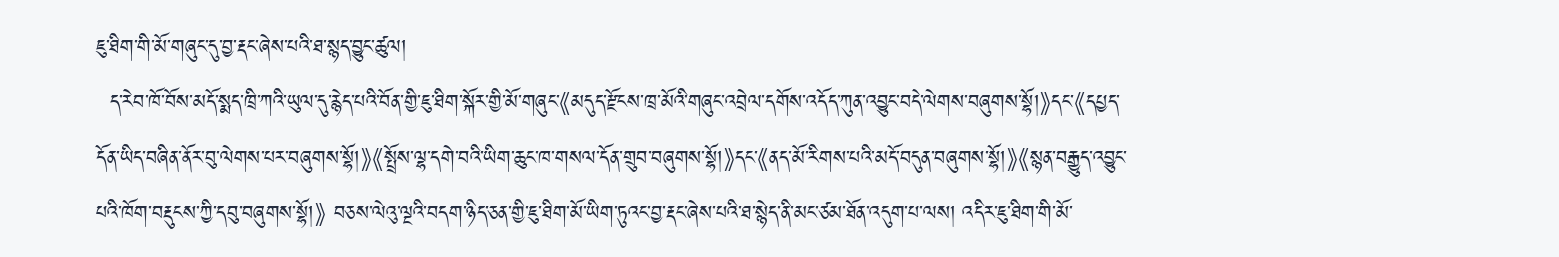ཇུ་ཐིག་གི་མོ་གཞུང་དུ་བྱ་རྡང་ཞེས་པའི་ཐ་སྙད་བྱུང་ཚུལ།
  ད་རེབ་ཁོ་བོས་མདོ་སྨད་ཁྲི་ཀའི་ཡུལ་དུ་རྙེད་པའི་བོན་གྱི་ཇུ་ཐིག་སྐོར་གྱི་མོ་གཞུང་《མདུད་རྫོངས་ཁྲ་མོའི་གཞུང་འབྲེལ་དགོས་འདོད་ཀུན་འབྱུང་བདེ་ལེགས་བཞུགས་སྷོ།》དང་《དཔྱད་དོན་ཡིད་བཞིན་ནོར་བུ་ལེགས་པར་བཞུགས་སྷོ།》《སྤྲོས་ལྷ་དགེ་བའི་ཡིག་ཆུང་ཁ་གསལ་དོན་གྲུབ་བཞུགས་སྷོ།》དང་《ནད་མོ་རིགས་པའི་མདོ་བདུན་བཞུགས་སྷོ།》《སྙན་བརྒྱུད་འབྱུང་པའི་ཁོག་བརྡུངས་ཀྱི་དབུ་བཞུགས་སྷོ།》 བཅས་ལེའུ་ལྔའི་བདག་ཉིད་ཅན་གྱི་ཇུ་ཐིག་མོ་ཡིག་ཏུའང་བྱ་རྡང་ཞེས་པའི་ཐ་སྙེད་ནི་མང་ཙམ་ཐོན་འདུག་པ་ལས། འདིར་ཇུ་ཐིག་གི་མོ་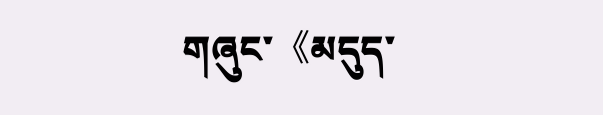གཞུང་《མདུད་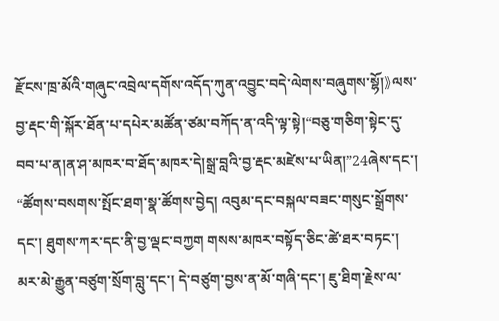རྫོངས་ཁྲ་མོའི་གཞུང་འབྲེལ་དགོས་འདོད་ཀུན་འབྱུང་བདེ་ལེགས་བཞུགས་སྷོ།》ལས་བྱ་རྡང་གི་སྐོར་ཐོན་པ་དཔེར་མཚོན་ཙམ་བཀོད་ན་འདི་ལྟ་སྟེ།“བཅུ་གཅིག་སྟེང་དུ་བབ་པ་ན།ན་ཤ་མཁར་བ་ཐོད་མཁར་དེ།སྒྲ་བླའི་བྱ་རྡང་མཛེས་པ་ཡིན།”24ཞེས་དང་། “ཚོགས་བསགས་སྤོང་ཐག་སྣ་ཚོགས་བྱེད། འབུམ་དང་བསྐལ་བཟང་གསུང་སྒྲོགས་དང་། ཐུགས་ཀར་དང་ནི་བྱ་ལྡང་བཀྱག གསས་མཁར་བསྟོད་ཅིང་ཚེ་ཐར་བཏང་། མར་མེ་རྒྱུན་བཙུག་སྲོག་བླུ་དང་། དེ་བཙུག་བྱས་ན་མོ་གཞི་དང་། ཇུ་ཐིག་རྗེས་ལ་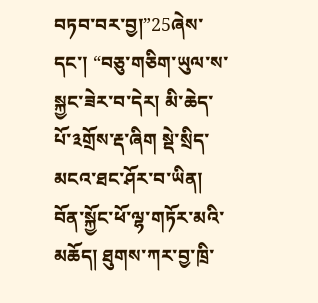བཏབ་བར་བྱ།”25ཞེས་དང་། “བཅུ་གཅིག་ཡུལ་ས་སྐྱང་ཟེར་བ་དེར། མི་ཆེད་པོ་༣གྲོས་རྡ་ཞིག སྡེ་སྲིད་མངའ་ཐང་ཤོར་བ་ཡིན། བོན་སྐྱོང་ཕོ་ལྷ་གཏོར་མའི་མཆོད། ཐུགས་ཀར་བྱ་ཁྲི་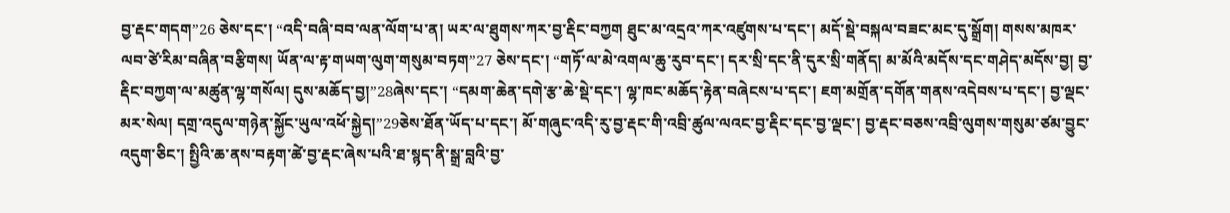བྱ་རྡང་གདག”26 ཅེས་དང་། “འདི་བཞི་བབ་ལན་ལོག་པ་ན། ཡར་ལ་ཐུགས་ཀར་བྱ་རྡིང་བཀྱག ཐུང་མ་འདྲའ་ཀར་འཛུགས་པ་དང་། མདོ་སྡེ་བསྐལ་བཟང་མང་དུ་སྒྲོག། གསས་མཁར་ལབ་ཙེ་རིམ་བཞིན་བརྩིགས། ཡོན་ལ་རྟ་གཡག་ལུག་གསུམ་བཏག”27 ཅེས་དང་། “གཏོ་ལ་མེ་འགལ་ཆུ་རུབ་དང་། དར་སྲི་དང་ནི་དུར་སྲི་གནོད། མ་མོའི་མདོས་དང་གཤེད་མདོས་བྱ། བྱ་རྡིང་བཀྱག་ལ་མཚུན་ལྷ་གསོལ། དུས་མཆོད་བྱ།”28ཞེས་དང་། “དམག་ཆེན་དགེ་རྩ་ཆེ་སྡེ་དང་། ལྷ་ཁང་མཆོད་རྟེན་བཞེངས་པ་དང་། ཇག་མགྲོན་དགོན་གནས་འདེབས་པ་དང་། བྱ་ལྡང་མར་སེལ། དགྲ་འདུལ་གཉེན་སྐྱོང་ཡུལ་འཕོ་སྐྱེད།”29ཅེས་ཐོན་ཡོད་པ་དང་། མོ་གཞུང་འདི་རུ་བྱ་རྡང་གི་འབྲི་ཚུལ་ལའང་བྱ་རྡིང་དང་བྱ་ལྡང་། བྱ་རྡང་བཅས་འབྲི་ལུགས་གསུམ་ཙམ་བྱུང་འདུག་ཅིང་། སྤྱིའི་ཆ་ནས་བརྟག་ཚེ་བྱ་རྡང་ཞེས་པའི་ཐ་སྙད་ནི་སྒྲ་བླའི་བྱ་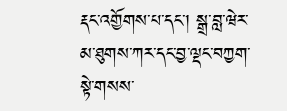རྡང་འགྱོགས་པ་དང་། སྒྲ་བླ་ཝེར་མ་ཐུགས་ཀར་དང་བྱ་ལྡང་བཀྱག་སྟེ་གསས་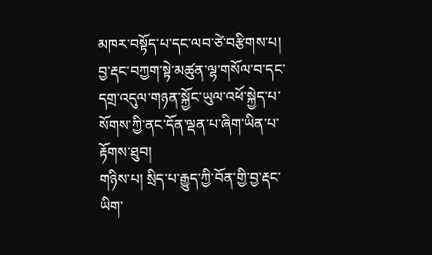མཁར་བསྟོད་པ་དང་ལབ་ཙེ་བརྩིགས་པ། བྱ་རྡང་བཀྱག་སྟེ་མཚུན་ལྷ་གསོལ་བ་དང་དགྲ་འདུལ་གཉན་སྐྱོང་ཡུལ་འཕོ་སྐྱེད་པ་སོགས་ཀྱི་ནང་དོན་ལྡན་པ་ཞིག་ཡིན་པ་རྟོགས་ཐུབ།
གཉིས་པ། སྲིད་པ་རྒྱུད་ཀྱི་བོན་གྱི་བྱ་རྡང་ཡིག་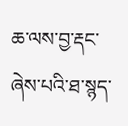ཆ་ལས་བྱ་རྡང་ཞེས་པའི་ཐ་སྙད་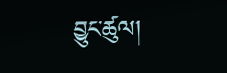བྱུང་ཚུལ།